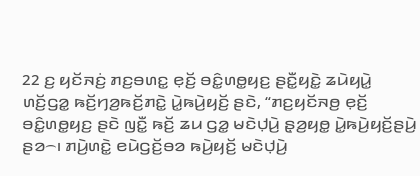22 ꤢ꤬ ꤟꤢꤩꤏꤢꤦ꤬ ꤊꤢ꤬ꤋꤛꤢ꤭ ꤕ꤫ꤢꤩ꤬ ꤋꤢꤨ꤭ꤛꤥ꤭ꤟꤢ꤬ ꤔꤢꤪ꤭ꤟꤢꤧ꤭ ꤘꤣꤧꤟꤣꤧ꤭ ꤛꤢꤩ꤬ꤞꤤ꤭ ꤒꤢꤩ꤬ꤚꤤ꤬ꤒꤢꤩ꤬ꤊꤢꤧ꤭ ꤣꤧ꤭ꤒꤣꤧ꤬ꤟꤢꤩ꤬ ꤔꤢꤧ, “ꤊꤢ꤬ꤟꤢꤩꤏꤥ꤬ ꤕ꤫ꤢꤩ꤬ ꤋꤢꤨ꤭ꤛꤥ꤭ꤟꤢ꤬ ꤔꤢꤧ ꤜꤢꤪ꤭ ꤒꤢꤩ꤬ ꤘꤣ ꤞꤤ꤭ ꤗꤢꤧꤓ꤫ꤣꤧ꤬ ꤔ꤫ꤤ꤬ꤟꤥ꤭ ꤣꤧ꤭ꤒꤣꤧ꤬ꤟꤢꤩ꤬ꤔꤣꤧ꤬ ꤔꤤ꤮꤯ ꤊꤣꤧ꤬ꤛꤢꤧ꤭ ꤕꤣꤧꤞꤢꤩ꤬ꤋꤤ ꤒꤣꤧ꤬ꤟꤢꤩ꤬ ꤗꤢꤧꤓ꤫ꤣꤧ꤬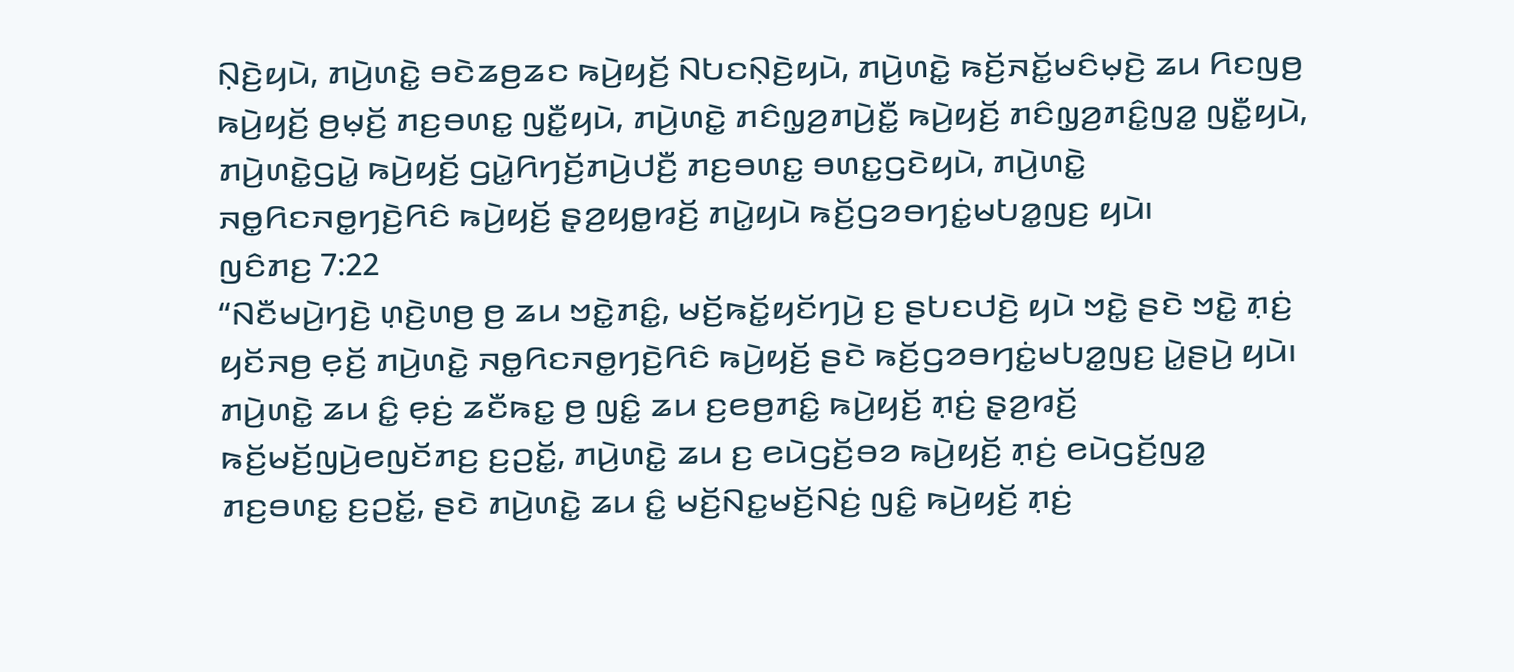ꤡ꤫ꤢꤧ꤬ꤟꤣꤧ, ꤊꤣꤧ꤬ꤛꤢꤧ꤭ ꤋꤢꤧꤘꤥ꤬ꤘꤢ ꤒꤣꤧ꤬ꤟꤢꤩ꤬ ꤡꤝꤢꤡ꤫ꤢꤧ꤬ꤟꤣꤧ, ꤊꤣꤧ꤬ꤛꤢꤧ꤭ ꤒꤢꤩ꤬ꤏꤢꤩ꤭ꤗꤢꤨꤗ꤫ꤢꤧ꤬ ꤘꤣ ꤖꤢꤜꤥ꤬ ꤒꤣꤧ꤬ꤟꤢꤩ꤬ ꤥ꤬ꤗ꤫ꤢꤩ꤬ ꤊꤢ꤬ꤋꤛꤢ꤭ ꤜꤢꤪ꤭ꤟꤣꤧ, ꤊꤣꤧ꤬ꤛꤢꤧ꤭ ꤊꤢꤨꤜ꤫ꤤ꤬ꤊꤣꤧ꤬ꤢꤪ꤭ ꤒꤣꤧ꤬ꤟꤢꤩ꤬ ꤊꤢꤨꤜ꤫ꤤ꤬ꤊꤢꤨ꤭ꤜꤤ꤭ ꤜꤢꤪ꤭ꤟꤣꤧ, ꤊꤣꤧ꤬ꤛꤢꤧ꤭ꤞꤣꤧ꤭ ꤒꤣꤧ꤬ꤟꤢꤩ꤬ ꤞꤣꤧ꤭ꤖꤚꤢꤩ꤬ꤊꤣꤧ꤬ꤓꤢꤪ꤬ ꤊꤢ꤬ꤋꤛꤢ꤭ ꤋꤛꤢ꤭ꤞꤢꤧꤟꤣꤧ, ꤊꤣꤧ꤬ꤛꤢꤧ꤭ ꤏꤥ꤭ꤖꤢꤏꤥ꤭ꤚꤢꤧ꤬ꤖꤢꤨ ꤒꤣꤧ꤬ꤟꤢꤩ꤬ ꤔ꤫ꤤ꤬ꤟꤥ꤭ꤙꤢꤩ꤬ ꤊꤣꤧ꤭ꤟꤣꤧ ꤒꤢꤩ꤬ꤞꤤꤋꤚꤢꤦ꤭ꤗꤝꤤ꤭ꤜꤢ꤬ ꤟꤣꤧ꤯
ꤜꤢꤨꤊꤢ꤬ 7:22
“ꤡꤢꤪꤗꤣꤧ꤬ꤚꤢꤧ꤬ ꤛ꤫ꤢꤧ꤬ꤛꤥ꤬ ꤥ꤬ ꤘꤣ ꤠꤢꤧ꤭ꤊꤢꤨ꤭, ꤗꤢꤩ꤬ꤒꤢꤩ꤭ꤟꤢꤩꤚꤣꤧ꤬ ꤢ꤬ ꤔꤝꤢꤓꤢꤧ꤬ ꤟꤣꤧ ꤠꤢꤧ꤭ ꤔꤢꤧ ꤠꤢꤧ꤭ ꤊ꤫ꤢꤦ꤬ ꤟꤢꤩꤏꤥ꤬ ꤕ꤫ꤢꤩ꤬ ꤊꤣꤧ꤬ꤛꤢꤧ꤭ ꤏꤥ꤭ꤖꤢꤏꤥ꤭ꤚꤢꤧ꤬ꤖꤢꤨ ꤒꤣꤧ꤬ꤟꤢꤩ꤬ ꤔꤢꤧ ꤒꤢꤩ꤬ꤞꤤꤋꤚꤢꤦ꤭ꤗꤝꤤ꤭ꤜꤢ꤬ ꤣꤧ꤭ꤔꤣꤧ꤬ ꤟꤣꤧ꤯ ꤊꤣꤧ꤬ꤛꤢꤧ꤭ ꤘꤣ ꤢꤨ꤭ ꤕ꤫ꤢꤦ꤬ ꤘꤢꤪꤒꤢ꤭ ꤥ꤬ ꤜꤢꤨ꤭ ꤘꤣ ꤢ꤬ꤕꤥ꤬ꤊꤢꤨ꤭ ꤒꤣꤧ꤬ꤟꤢꤩ꤬ ꤊ꤫ꤢꤦ꤬ ꤔ꤫ꤤ꤬ꤙꤢꤩ꤬ ꤒꤢꤩ꤬ꤗꤢꤩ꤬ꤜꤣꤧ꤬ꤕꤜꤢꤩꤊꤢ꤬ ꤢ꤬ꤑꤢꤩ꤭, ꤊꤣꤧ꤬ꤛꤢꤧ꤭ ꤘꤣ ꤢ꤬ ꤕꤣꤧꤞꤢꤩ꤬ꤋꤤ ꤒꤣꤧ꤬ꤟꤢꤩ꤬ ꤊ꤫ꤢꤦ꤬ ꤕꤣꤧꤞꤢꤩ꤬ꤜꤤ꤭ ꤊꤢ꤬ꤋꤛꤢ꤭ ꤢ꤬ꤑꤢꤩ꤭, ꤔꤢꤧ ꤊꤣꤧ꤬ꤛꤢꤧ꤭ ꤘꤣ ꤢꤨ꤭ ꤗꤢꤩ꤬ꤡꤢ꤭ꤗꤢꤩ꤬ꤡꤢꤦ꤬ ꤜꤢꤨ꤭ ꤒꤣꤧ꤬ꤟꤢꤩ꤬ ꤊ꤫ꤢꤦ꤬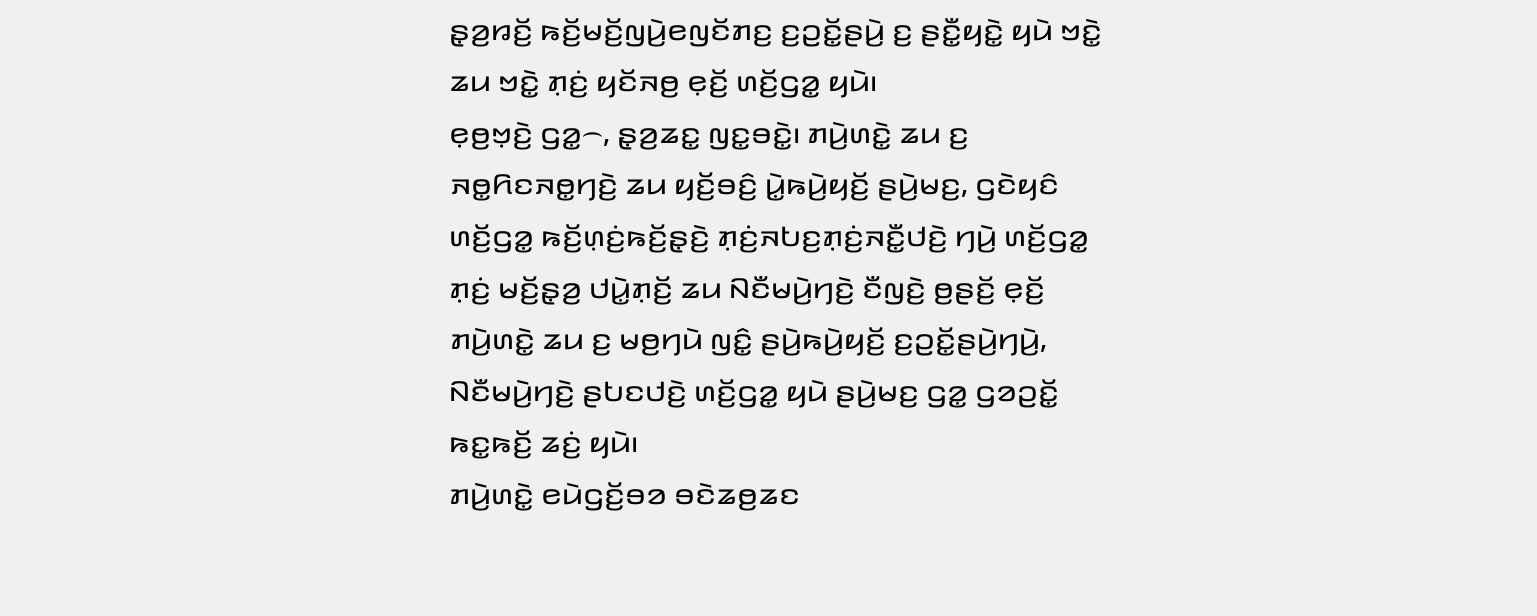ꤔ꤫ꤤ꤬ꤙꤢꤩ꤬ ꤒꤢꤩ꤬ꤗꤢꤩ꤬ꤜꤣꤧ꤬ꤕꤜꤢꤩꤊꤢ꤬ ꤢ꤬ꤑꤢꤩ꤭ꤔꤣꤧ꤬ ꤢ꤬ ꤔꤢꤪ꤭ꤟꤢꤧ꤭ ꤟꤣꤧ ꤠꤢꤧ꤭ ꤘꤣ ꤠꤢꤧ꤭ ꤊ꤫ꤢꤦ꤬ ꤟꤢꤩꤏꤥ꤬ ꤕ꤫ꤢꤩ꤬ ꤛꤢꤩ꤬ꤞꤤ꤭ ꤟꤣꤧ꤯
ꤕ꤫ꤥ꤬ꤠ꤫ꤢꤧ꤬ ꤞꤤ꤭꤮, ꤔ꤫ꤤ꤬ꤘꤢ꤭ ꤜꤢ꤭ꤋꤢꤧ꤭꤯ ꤊꤣꤧ꤬ꤛꤢꤧ꤭ ꤘꤣ ꤢ꤬ ꤏꤥ꤭ꤖꤢꤏꤥ꤭ꤚꤢꤧ꤬ ꤘꤣ ꤟꤢꤩ꤬ꤋꤢꤨ꤬ ꤣꤧ꤭ꤒꤣꤧ꤬ꤟꤢꤩ꤬ ꤔꤣꤧ꤬ꤗꤢ꤬, ꤞꤢꤧꤟꤢꤨ ꤛꤢꤩ꤬ꤞꤤ꤭ ꤒꤢꤩ꤬ꤛ꤫ꤢꤦ꤬ꤒꤢꤩ꤬ꤔ꤫ꤢꤧ꤬ ꤊ꤫ꤢꤦ꤬ꤏꤝꤢ꤬ꤊ꤫ꤢꤦ꤬ꤏꤢꤪ꤭ꤓꤢꤧ꤬ ꤚꤣꤧ꤬ ꤛꤢꤩ꤬ꤞꤤ꤭ ꤊ꤫ꤢꤦ꤬ ꤗꤢꤩ꤬ꤔ꤫ꤤ꤬ ꤓꤣꤧ꤭ꤊ꤫ꤢꤩ꤬ ꤘꤣ ꤡꤢꤪꤗꤣꤧ꤬ꤚꤢꤧ꤬ ꤢꤪꤜꤢꤧ꤬ ꤥ꤬ꤔꤢꤩ꤬ ꤕ꤫ꤢꤩ꤬ ꤊꤣꤧ꤬ꤛꤢꤧ꤭ ꤘꤣ ꤢ꤬ ꤗꤥ꤬ꤚꤣꤧ ꤜꤢꤨ꤭ ꤔꤣꤧ꤬ꤒꤣꤧ꤬ꤟꤢꤩ꤬ ꤢ꤬ꤑꤢꤩ꤭ꤔꤣꤧ꤬ꤚꤣꤧ꤬, ꤡꤢꤪꤗꤣꤧ꤬ꤚꤢꤧ꤬ ꤔꤝꤢꤓꤢꤧ꤬ ꤛꤢꤩ꤬ꤞꤤ꤭ ꤟꤣꤧ ꤔꤣꤧ꤬ꤗꤢ꤬ ꤞꤤ꤭ ꤞꤤꤑꤢꤩ꤭ ꤒꤢ꤭ꤒꤢꤩ꤬ ꤘꤢꤦ꤬ ꤟꤣꤧ꤯
ꤊꤣꤧ꤬ꤛꤢꤧ꤭ ꤕꤣꤧꤞꤢꤩ꤬ꤋꤤ ꤋꤢꤧꤘꤥ꤬ꤘꤢ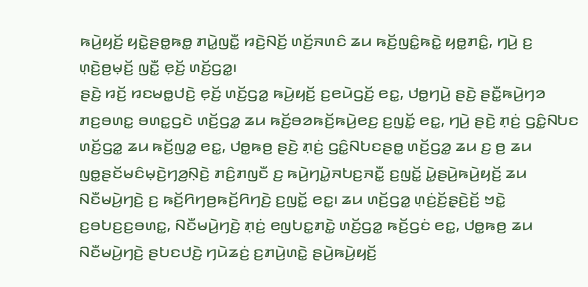ꤒꤣꤧ꤬ꤟꤢꤩ꤬ ꤟꤢꤧ꤭ꤔꤥ꤭ꤒꤥ꤭ ꤊꤣꤧ꤭ꤜꤢꤪ꤭ ꤙꤢꤧ꤬ꤡꤢꤩ꤬ ꤛꤢꤩ꤬ꤏꤛꤢꤨ ꤘꤣ ꤒꤢꤩ꤬ꤜꤢꤨ꤭ꤒꤢꤧ꤭ ꤟꤥ꤭ꤊꤢꤨ꤭, ꤚꤣꤧ꤬ ꤢ꤬ ꤛ꤫ꤢꤧ꤬ꤥ꤬ꤗ꤫ꤢꤩ꤬ ꤜꤢꤪ꤭ ꤕ꤫ꤢꤩ꤬ ꤛꤢꤩ꤬ꤞꤤ꤭꤯
ꤔꤢꤧ꤬ ꤙꤢꤩ꤬ ꤙꤢꤗꤥ꤭ꤓꤢꤧ꤬ ꤕ꤫ꤢꤩ꤬ ꤛꤢꤩ꤬ꤞꤤ꤭ ꤒꤣꤧ꤬ꤟꤢꤩ꤬ ꤢ꤬ꤕꤣꤧꤞꤢꤩ꤬ ꤕꤢ꤭, ꤓꤥ꤭ꤚꤣꤧ꤬ ꤔꤢꤧ꤬ ꤔꤢꤪ꤭ꤒꤣꤧ꤬ꤚꤤ ꤊꤢ꤬ꤋꤛꤢ꤭ ꤋꤛꤢ꤭ꤞꤢꤧ ꤛꤢꤩ꤬ꤞꤤ꤭ ꤘꤣ ꤒꤢꤩ꤬ꤋꤤꤒꤢꤩ꤬ꤒꤣꤧ꤬ꤕꤢ꤬ ꤢ꤬ꤜꤢꤩ꤭ ꤕꤢ꤭, ꤚꤣꤧ꤬ ꤔꤢꤧ꤬ ꤊ꤫ꤢꤦ꤬ ꤞꤢꤨ꤭ꤡꤝꤢ ꤛꤢꤩ꤬ꤞꤤ꤭ ꤘꤣ ꤒꤢꤩ꤬ꤜꤤ꤭ ꤕꤢ꤭, ꤓꤥ꤭ꤒꤥ꤬ ꤔꤢꤧ꤬ ꤊ꤫ꤢꤦ꤬ ꤞꤢꤨ꤭ꤡꤝꤢꤔꤥ꤭ ꤛꤢꤩ꤬ꤞꤤ꤭ ꤘꤣ ꤢ꤬ ꤥ꤬ ꤘꤣ ꤜꤥ꤭ꤔꤢꤩꤗꤢꤨꤗ꤫ꤢꤧ꤬ꤚꤤ꤬ꤡ꤫ꤢꤧ꤬ ꤊꤢꤨ꤬ꤊꤜꤢꤪ ꤢ꤬ ꤒꤣꤧ꤬ꤚꤣꤧ꤭ꤏꤝꤢ꤬ꤏꤢꤪ꤭ ꤢ꤬ꤜꤢꤩ꤭ ꤣꤧ꤭ꤔꤣꤧ꤬ꤒꤣꤧ꤬ꤟꤢꤩ꤬ ꤘꤣ ꤡꤢꤪꤗꤣꤧ꤬ꤚꤢꤧ꤬ ꤢ꤬ ꤒꤢꤩ꤬ꤖꤚꤥ꤬ꤒꤢꤩ꤬ꤖꤚꤢꤧ꤬ ꤢ꤬ꤜꤢꤩ꤭ ꤕꤢ꤭꤯ ꤘꤣ ꤛꤢꤩ꤬ꤞꤤ꤭ ꤛ꤫ꤢꤦ꤬ꤢꤩ꤬ꤔ꤫ꤢꤧ꤬ꤢꤩ꤬ ꤠꤢꤧ꤭ ꤢ꤬ꤋꤝꤢ꤬ꤢ꤬ꤋꤛꤢ꤭, ꤡꤢꤪꤗꤣꤧ꤬ꤚꤢꤧ꤬ ꤊ꤫ꤢꤦ꤬ ꤕꤜꤝꤢ꤭ꤊꤢꤧ꤭ ꤛꤢꤩ꤬ꤞꤤ꤭ ꤒꤢꤩ꤬ꤞꤢꤦ ꤕꤢ꤭, ꤓꤥ꤭ꤒꤥ꤬ ꤘꤣ ꤡꤢꤪꤗꤣꤧ꤬ꤚꤢꤧ꤬ ꤔꤝꤢꤓꤢꤧ꤬ ꤚꤣꤧꤘꤢꤦ꤬ ꤢ꤬ꤊꤣꤧ꤬ꤛꤢꤧ꤭ ꤔꤣꤧ꤬ꤒꤣꤧ꤬ꤟꤢꤩ꤬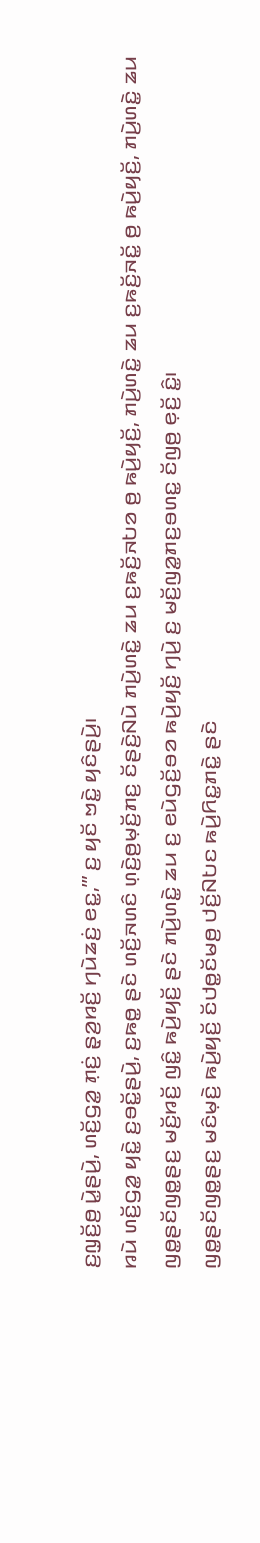ꤢ꤬ꤜ꤫ꤢꤩ꤬ꤥ꤬ ꤣꤧ꤭ꤔꤣꤧ꤬, ꤛꤢꤩ꤬ꤞꤤ꤭ ꤊ꤫ꤢꤦ꤬ ꤔ꤫ꤤ꤬ꤙꤢꤩ꤬ ꤚꤣꤧꤘꤢꤦ꤬ ꤕꤢ꤭,’” ꤢ꤬ ꤟꤢꤩ ꤠꤢꤧ꤭ ꤟꤢꤨꤔꤣꤧ꤬꤯
ꤙꤣꤧ ꤛꤢꤩ꤬ꤞꤤ꤭ ꤟꤢꤧ꤭ ꤢ꤬ꤋꤢꤩ꤭ꤔꤣꤧ꤬, ꤢ꤬ꤒꤥ꤭ ꤔꤢꤧ ꤛꤢꤩ꤬ꤏꤛꤢꤨ ꤛ꤫ꤢꤧ꤬ꤥ꤬ꤗ꤫ꤢꤩ꤬ꤊꤢ꤬ ꤢꤩꤔꤢꤧ꤬ꤡꤣꤧ ꤊꤣꤧ꤬ꤛꤢꤧ꤭ ꤘꤣ ꤢ꤬ꤒꤢꤩ꤬ꤏꤝꤤ ꤥ꤬ ꤒꤣꤧ꤬ꤟꤢꤩ꤬, ꤊꤣꤧ꤬ꤛꤢꤧ꤭ ꤘꤣ ꤢ꤬ꤒꤢꤩ꤬ꤏꤢꤩ꤭ ꤥ꤬ ꤒꤣꤧ꤬ꤟꤢꤩ꤬, ꤊꤣꤧ꤬ꤛꤢꤧ꤭ ꤘꤣ ꤜꤥ꤭ꤔꤢꤩꤜꤥ꤭ꤔꤢ꤬ ꤗꤢꤩ꤬ꤙꤢꤩ꤬ ꤜꤢꤨ꤭ ꤒꤣꤧ꤬ꤟꤢꤩ꤬ ꤔꤢꤧ ꤊꤣꤧ꤬ꤛꤢꤧ꤭ ꤘꤣ ꤢ꤬ ꤕꤣꤧꤞꤢꤩ꤬ꤋꤤ ꤒꤣꤧ꤬ꤟꤢꤩ꤬ ꤚꤣꤧ꤬ ꤢ꤬ ꤗꤢꤩ꤬ꤜꤤ꤭ꤊꤢ꤬ꤋꤛꤢ꤭ ꤢꤩꤜꤥ꤬ ꤕ꤫ꤢꤩ꤬ ꤢꤨ꤭꤯
ꤜꤥ꤭ꤔꤢꤩꤜꤥ꤭ꤔꤢ꤬ ꤗꤢꤨꤗ꤫ꤢꤧ꤬ ꤒꤣꤧ꤬ꤟꤢꤩ꤬ ꤢꤩꤓꤥ꤭ꤢꤩꤗꤥ꤬ ꤓꤢꤩ꤬ꤡꤝꤢ ꤒꤣꤧ꤬ꤖꤢ꤭ꤊꤢꤧ꤭ ꤔꤢꤧ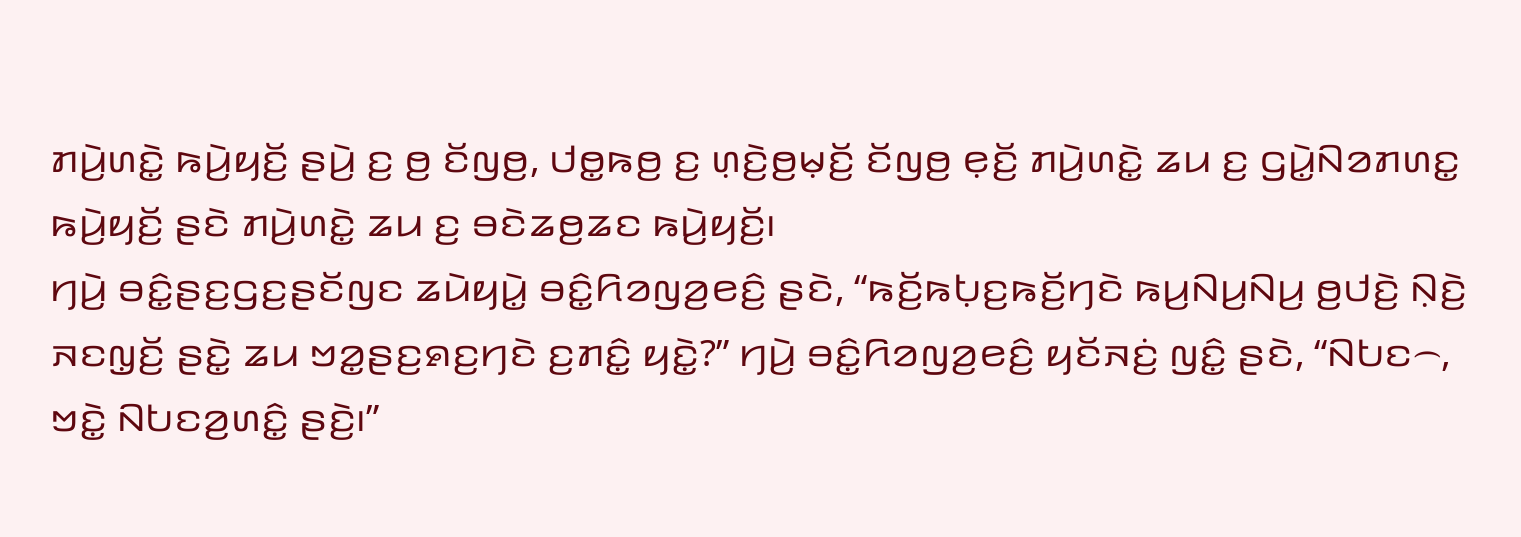ꤊꤣꤧ꤬ꤛꤢꤧ꤭ ꤒꤣꤧ꤬ꤟꤢꤩ꤬ ꤔꤣꤧ꤬ ꤢ꤬ ꤥ꤬ ꤢꤩꤜꤥ꤬, ꤓꤥ꤭ꤒꤥ꤬ ꤢ꤬ ꤛ꤫ꤢꤧ꤬ꤥ꤬ꤗ꤫ꤢꤩ꤬ ꤢꤩꤜꤥ꤬ ꤕ꤫ꤢꤩ꤬ ꤊꤣꤧ꤬ꤛꤢꤧ꤭ ꤘꤣ ꤢ꤬ ꤞꤣꤧ꤭ꤡꤤꤊꤛꤢ꤭ ꤒꤣꤧ꤬ꤟꤢꤩ꤬ ꤔꤢꤧ ꤊꤣꤧ꤬ꤛꤢꤧ꤭ ꤘꤣ ꤢ꤬ ꤋꤢꤧꤘꤥ꤬ꤘꤢ ꤒꤣꤧ꤬ꤟꤢꤩ꤬꤯
ꤚꤣꤧ꤬ ꤋꤢꤨ꤭ꤔꤢ꤬ꤞꤢ꤬ꤔꤢꤩꤜꤢ ꤘꤣꤧꤟꤣꤧ꤭ ꤋꤢꤨ꤭ꤖꤤꤜꤤ꤬ꤕꤢꤨ꤬ ꤔꤢꤧ, “ꤒꤢꤩ꤬ꤒꤝ꤫ꤢ꤬ꤒꤢꤩ꤬ꤚꤢꤧ ꤒꤣ꤬ꤡꤣ꤬ꤡꤣ꤬ ꤥ꤬ꤓꤢꤧ꤬ ꤡ꤫ꤢꤧ꤬ ꤏꤢꤜ꤫ꤢꤩ꤬ ꤔꤢꤧ꤭ ꤘꤣ ꤠꤤ꤭ꤔꤢ꤬ꤎꤢ꤬ꤚꤢꤧ ꤢ꤬ꤊꤢꤨ꤭ ꤟꤢꤧ꤭?” ꤚꤣꤧ꤬ ꤋꤢꤨ꤭ꤖꤤꤜꤤ꤬ꤕꤢꤨ꤬ ꤟꤢꤩꤏꤢꤦ꤬ ꤜꤢꤨ꤭ ꤔꤢꤧ, “ꤡꤝꤢ꤮, ꤠꤢꤧ꤭ ꤡꤝꤢꤤ꤬ꤛꤢꤨ꤭ ꤔꤢꤧ꤬꤯”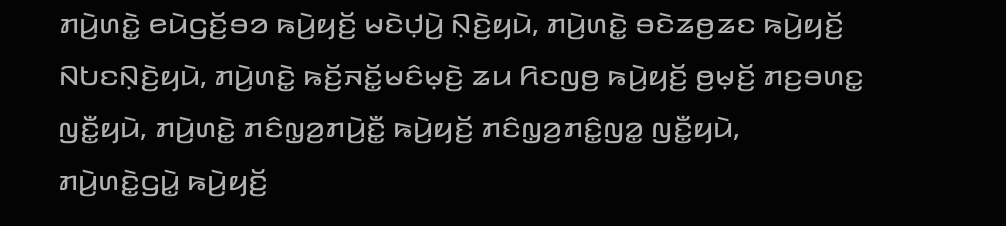ꤊꤣꤧ꤬ꤛꤢꤧ꤭ ꤕꤣꤧꤞꤢꤩ꤬ꤋꤤ ꤒꤣꤧ꤬ꤟꤢꤩ꤬ ꤗꤢꤧꤓ꤫ꤣꤧ꤬ ꤡ꤫ꤢꤧ꤬ꤟꤣꤧ, ꤊꤣꤧ꤬ꤛꤢꤧ꤭ ꤋꤢꤧꤘꤥ꤬ꤘꤢ ꤒꤣꤧ꤬ꤟꤢꤩ꤬ ꤡꤝꤢꤡ꤫ꤢꤧ꤬ꤟꤣꤧ, ꤊꤣꤧ꤬ꤛꤢꤧ꤭ ꤒꤢꤩ꤬ꤏꤢꤩ꤭ꤗꤢꤨꤗ꤫ꤢꤧ꤬ ꤘꤣ ꤖꤢꤜꤥ꤬ ꤒꤣꤧ꤬ꤟꤢꤩ꤬ ꤥ꤬ꤗ꤫ꤢꤩ꤬ ꤊꤢ꤬ꤋꤛꤢ꤭ ꤜꤢꤪ꤭ꤟꤣꤧ, ꤊꤣꤧ꤬ꤛꤢꤧ꤭ ꤊꤢꤨꤜ꤫ꤤ꤬ꤊꤣꤧ꤬ꤢꤪ꤭ ꤒꤣꤧ꤬ꤟꤢꤩ꤬ ꤊꤢꤨꤜ꤫ꤤ꤬ꤊꤢꤨ꤭ꤜꤤ꤭ ꤜꤢꤪ꤭ꤟꤣꤧ, ꤊꤣꤧ꤬ꤛꤢꤧ꤭ꤞꤣꤧ꤭ ꤒꤣꤧ꤬ꤟꤢꤩ꤬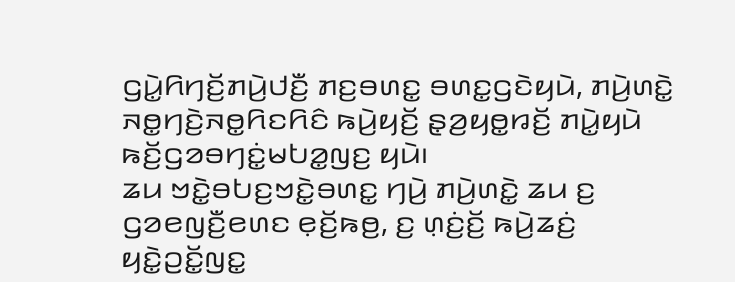ꤞꤣꤧ꤭ꤖꤚꤢꤩ꤬ꤊꤣꤧ꤬ꤓꤢꤪ꤬ ꤊꤢ꤬ꤋꤛꤢ꤭ ꤋꤛꤢ꤭ꤞꤢꤧꤟꤣꤧ, ꤊꤣꤧ꤬ꤛꤢꤧ꤭ ꤏꤥ꤭ꤚꤢꤧ꤬ꤏꤥ꤭ꤖꤢꤖꤢꤨ ꤒꤣꤧ꤬ꤟꤢꤩ꤬ ꤔ꤫ꤤ꤬ꤟꤥ꤭ꤙꤢꤩ꤬ ꤊꤣꤧ꤭ꤟꤣꤧ ꤒꤢꤩ꤬ꤞꤤꤋꤚꤢꤦ꤭ꤗꤝꤤ꤭ꤜꤢ꤬ ꤟꤣꤧ꤯
ꤘꤣ ꤠꤢꤧ꤭ꤋꤝꤢ꤬ꤠꤢꤧ꤭ꤋꤛꤢ꤭ ꤚꤣꤧ꤬ ꤊꤣꤧ꤬ꤛꤢꤧ꤭ ꤘꤣ ꤢ꤬ ꤞꤤꤕꤜꤢꤪ꤬ꤕꤛꤢ ꤕ꤫ꤢꤩ꤬ꤒꤥ꤬, ꤢ꤬ ꤛ꤫ꤢꤦ꤬ꤢꤩ꤬ ꤒꤣꤧ꤬ꤘꤢꤦ꤬ ꤟꤢꤧ꤭ꤑꤢꤩ꤭ꤜꤢ꤭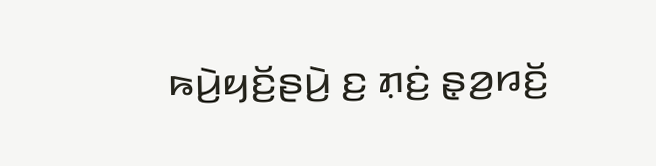ꤒꤣꤧ꤬ꤟꤢꤩ꤬ꤔꤣꤧ꤬ ꤢ꤬ ꤊ꤫ꤢꤦ꤬ ꤔ꤫ꤤ꤬ꤙꤢꤩ꤬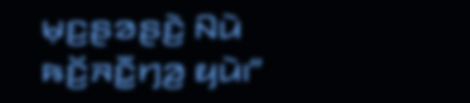ꤗ꤫ꤢ꤬ꤔꤤꤔꤢꤧ꤬ ꤡꤣꤧ ꤒꤢꤩ꤬ꤏꤢꤪ꤭ꤚꤤ꤬ ꤟꤣꤧ꤯”